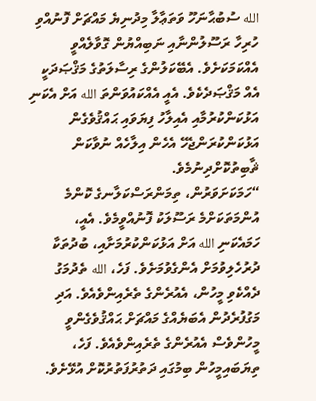الله ސުބުޙާނަހޫ ވަތަޢާލާ މިދުނިޔެ މައްޗަށް ފޮނުއްވި ހުރިހާ ރަސޫލުންނާއި ނަބިއްޔުން ގޮވާލެއްވީ އެއްކަމަކަށެވެ. އެބޭކަލުންގެ ރިސާލަތުގެ މަޤްޞަދަކީ އެއް މަޤްޞަދެކެވެ. އެއީ އެއްކައުވަންތަ الله އަށް އެކަނި އަޅުކަންކުރުމާއި އެއިލާހު ފިޔަވައި ޙައްޤުވެގެން އަޅުކަންކުރަންޖެހޭ އެހެން އިލާހެއް ނުވާކަން ޘާބިތުކޮށްދިނުމެވެ.
“ހަމަކަށަވަރުން، ތިމަންރަސްކަލާނގެ ކޮންމެ އުންމަތަކަށްމެ ރަސޫލަކު ފޮނުއްވީމެވެ. އެއީ، ހަމައެކަނި الله އަށް އަޅުކަންކުރުމަށާއި، ބުދުތަކާ ދުރުހެލިވުމަށް އެންގެވުމަށެވެ. ފަހެ، الله ތެދުމަގު ދެއްކެވި މީހުން، އެއުރެންގެ ތެރެއިންވެއެވެ. އަދި މަގުފުރެދުން އެބަޔެއްގެ މައްޗަށް ޙައްޤުވެގެންވީ މީހުންވެސް އެއުރެންގެ ތެރެއިންވެއެވެ. ފަހެ، ތިޔަބައިމީހުން ބިމުގައި ދަތުރުފަތުރުކޮށް އުޅޭށެވެ.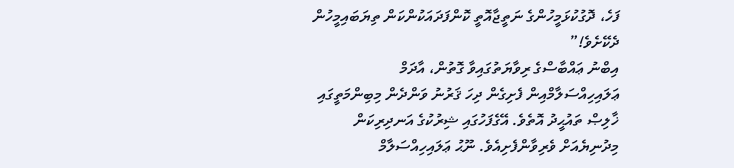ފަހެ، ދޮގުކުޅަމީހުންގެ ނަތީޖާއޮތީ ކޮންފަދައަކުންކަން ތިޔަބައިމީހުން ދެކޭށެވެ!”
އިބްނު ޢައްބާސްގެ ރިވާޔަތުގައިވާ ގޮތުން، އާދަމް ޢަލައިހިއްސަލާމްއިން ފެށިގެން ދިހަ ޤަރުނު ވަންދެން މިބިންމަތީގައި ޚާލިޞް ތައުޙީދު އޮތެވެ. އޭގެފަހުގައި ޝިރުކުގެ އަނދިރިކަން މިދުނިޔެއަށް ވެރިވާންފެށިއެވެ. ނޫޙު ޢަލައިހިއްސަލާމް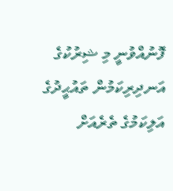ފޮނުއްވުނީ މި ޝިރުކުގެ އަނދިރިކަމުން ތައުޙީދުގެ އަލިކަމުގެ ތެރެއަށް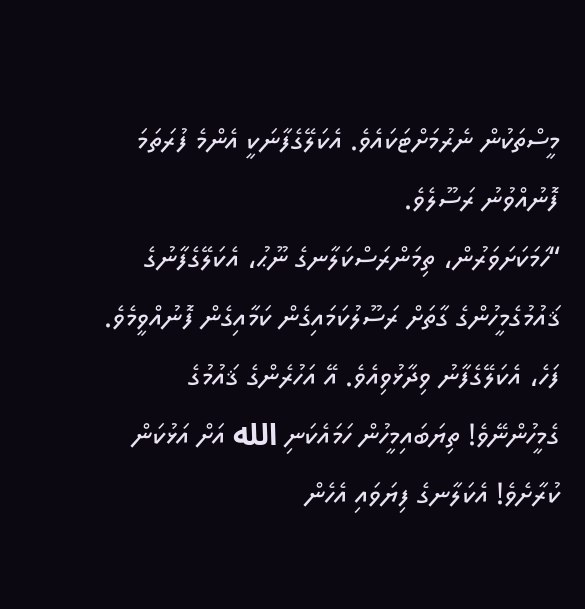މީސްތަކުން ނެރުމަށްޓަކައެވެ. އެކަލޭގެފާނަކީ އެންމެ ފުރަތަމަ ފޮނުއްވުނު ރަސޫލެވެ.
“ހަމަކަށަވަރުން، ތިމަންރަސްކަލާނގެ ނޫޙު، އެކަލޭގެފާނުގެ ޤައުމުގެމީހުންގެ ގާތަށް ރަސޫލުކަމައިގެން ކަމާއިގެން ފޮނުއްވީމެވެ. ފަހެ، އެކަލޭގެފާނު ވިދާޅުވިއެވެ. އޭ އަހުރެންގެ ޤައުމުގެ ގެމީހުންނޭވެ! ތިޔަބައިމީހުން ހަމައެކަނި الله އަށް އަޅުކަން ކުރާށެވެ! އެކަލާނގެ ފިޔަވައި އެހެން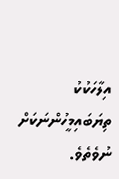އިލާހަކުކު ތިޔަބައިމީހުންނަކަށް ނުވެތެވެ.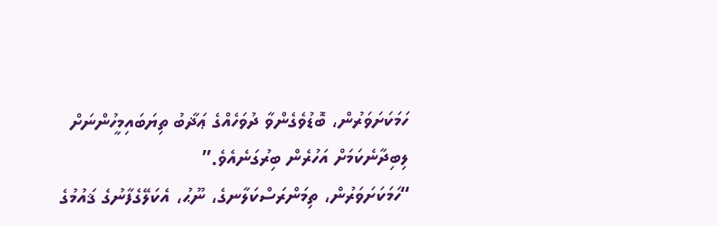ހަމަކަށަވަރުން، ބޮޑުވެގެންވާ ދުވަހެއްގެ ޢަޛާބު ތިޔަބައިމީހުންނަށް ލިބިދާނެކަމަށް އަހުރެން ބިރުގަނެއެވެ.”
“ހަމަކަށަވަރުން، ތިމަންރަސްކަލާނގެ، ނޫޙު، އެކަލޭގެފާނުގެ ޤައުމުގެ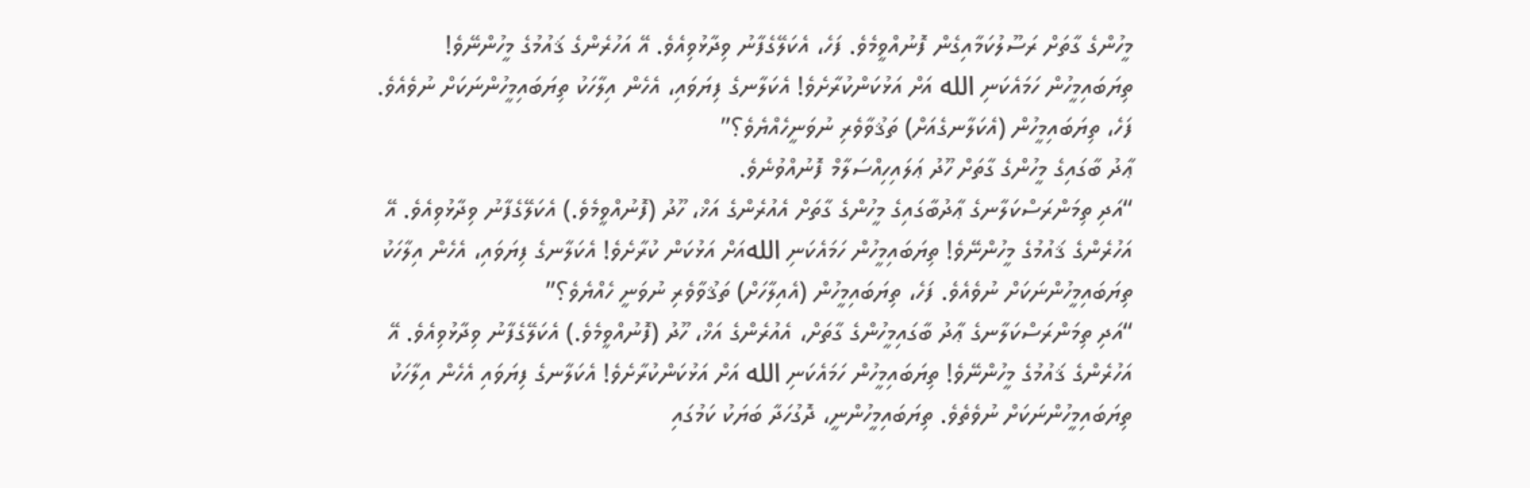މީހުންގެ ގާތަށް ރަސޫލުކަމާއިގެން ފޮނުއްވީމެވެ. ފަހެ، އެކަލޭގެފާނު ވިދާޅުވިއެވެ. އޭ އަހުރެންގެ ޤައުމުގެ މީހުންނޭވެ! ތިޔަބައިމީހުން ހަމައެކަނި الله އަށް އަޅުކަންކުރާށެވެ! އެކަލާނގެ ފިޔަވައި، އެހެން އިލާހަކު ތިޔަބައިމީހުންނަކަށް ނުވެއެވެ. ފަހެ، ތިޔަބައިމީހުން (އެކަލާނގެއަށް) ތަޤުވާވެރި ނުވަނީހެއްޔެވެ؟”
ޢާދު ބާގައިގެ މީހުންގެ ގާތަށް ހޫދު ޢަލައިހިއްސަލާމް ފޮނުއްވުނެވެ.
“އަދި ތިމަންރަސްކަލާނގެ ޢާދުބާގައިގެ މީހުންގެ ގާތަށް އެއުރެންގެ އަޚް، ހޫދު (ފޮނުއްވީމެވެ.) އެކަލޭގެފާނު ވިދާޅުވިއެވެ. އޭ އަހުރެންގެ ޤައުމުގެ މީހުންނޭވެ! ތިޔަބައިމީހުން ހަމައެކަނި اللهއަށް އަޅުކަން ކުރާށެވެ! އެކަލާނގެ ފިޔަވައި، އެހެން އިލާހަކު ތިޔަބައިމީހުންނަކަށް ނުވެއެވެ. ފަހެ، ތިޔަބައިމީހުން (އެއިލާހަށް) ތަޤުވާވެރި ނުވަނީ ހެއްޔެވެ؟”
“އަދި ތިމަންރަސްކަލާނގެ ޢާދު ބާގައިމީހުންގެ ގާތަށް، އެއުރެންގެ އަޚް، ހޫދު (ފޮނުއްވީމެވެ.) އެކަލޭގެފާނު ވިދާޅުވިއެވެ. އޭ އަހުރެންގެ ޤައުމުގެ މީހުންނޭވެ! ތިޔަބައިމީހުން ހަމައެކަނި الله އަށް އަޅުކަންކުރާށެވެ! އެކަލާނގެ ފިޔަވައި އެހެން އިލާހަކު ތިޔަބައިމީހުންނަކަށް ނުވެތެވެ. ތިޔަބައިމީހުންނީ، ދޮގުހަދާ ބަޔަކު ކަމުގައި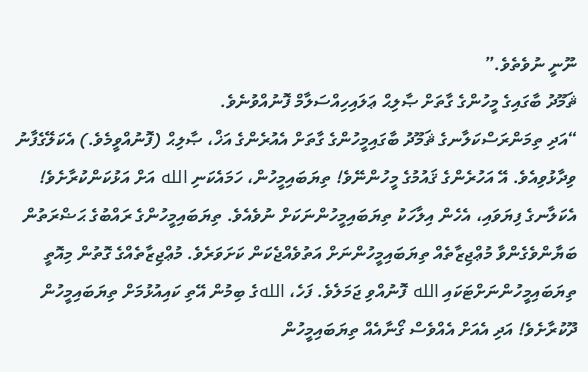ނޫނީ ނުވެތެވެ.”
ޘަމޫދު ބާގައިގެ މީހުންގެ ގާތަށް ޞާލިޙް ޢަލައިހިއްސަލާމް ފޮނުއްވުނެވެ.
“އަދި ތިމަންރަސްކަލާނގެ ޘަމޫދު ބާގައިމީހުންގެ ގާތަށް އެއުރެންގެ އަޚް، ޞާލިޙް (ފޮނުއްވީމެވެ.) އެކަލޭގެފާނު ވިދާޅުވިއެވެ. އޭ އަހުރެންގެ ޤައުމުގެ މީހުންނޭވެ! ތިޔަބައިމީހުން، ހަމައެކަނި الله އަށް އަޅުކަންކުރާށެވެ! އެކަލާނގެ ފިޔަވައި، އެހެން އިލާހަކު ތިޔަބައިމީހުންނަކަށް ނުވެއެވެ. ތިޔަބައިމީހުންގެ ރައްބުގެ ޙަޟްރަތުން ބަޔާންވެގެންވާ މުޢްޖިޒާތެއް ތިޔަބައިމީހުންނަށް އަތުވެއްޖެކަން ކަށަވަރެވެ. މުޢްޖިޒާތެއްގެ ގޮތުން މިއޮތީ ތިޔަބައިމީހުންނަށްޓަކައި الله ފޮނުއްވި ޖަމަލެވެ. ފަހެ، اللهގެ ބިމުން އޭތި ކައިއުޅުމަށް ތިޔަބައިމީހުން ދޫކުރާށެވެ! އަދި އެއަށް އެއްވެސް ގޯނާއެއް ތިޔަބައިމީހުން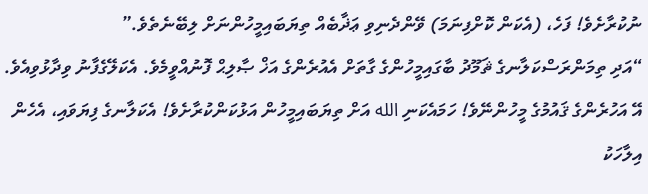ނުކުރާށެވެ! ފަހެ، (އެކަން ކޮށްފިނަމަ) ވޭންދެނިވި ޢަޛާބެއް ތިޔަބައިމީހުންނަށް ލިބޭނެތެވެ.”
“އަދި ތިމަންރަސްކަލާނގެ ޘަމޫދު ބާގައިމީހުންގެ ގާތަށް އެއުރެންގެ އަޚް ޞާލިޙް ފޮނުއްވީމެވެ. އެކަލޭގެފާނު ވިދާޅުވިއެވެ. އޭ އަހުރެންގެ ޤައުމުގެ މީހުންނޭވެ! ހަމައެކަނި الله އަށް ތިޔަބައިމީހުން އަޅުކަންކުރާށެވެ! އެކަލާނގެ ފިޔަވައި، އެހެން އިލާހަކު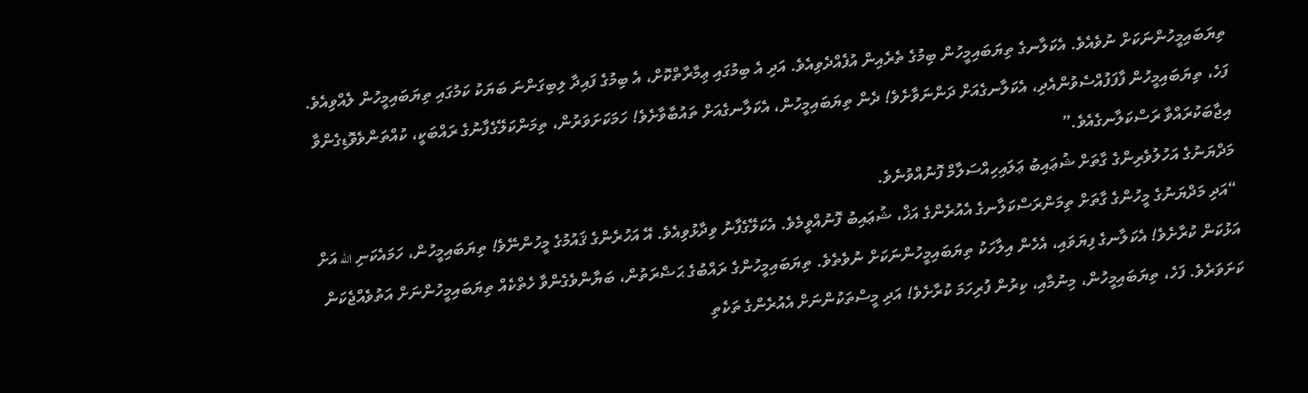ތިޔަބައިމީހުންނަކަށް ނުވެއެވެ. އެކަލާނގެ ތިޔަބައިމީހުން ބިމުގެ ތެރެއިން އުފެއްދެވިއެވެ. އަދި އެ ބިމުގައި ޢިމާރާތްކޮށް، އެ ބިމުގެ ފައިދާ ލިބިގަންނަ ބަޔަކު ކަމުގައި ތިޔަބައިމީހުން ލެއްވިއެވެ. ފަހެ، ތިޔަބައިމީހުން ފާފަފުއްސެވުންއެދި، އެކަލާނގެއަށް ދަންނަވާށެވެ! ދެން ތިޔަބައިމީހުން، އެކަލާނގެއަށް ތައުބާވާށެވެ! ހަމަކަށަވަރުން، ތިމަންކަލޭގެފާނުގެ ރައްބަކީ، ކުއްތަންވެވޮޑިގެންވާ އިޖާބަކުރައްވާ ރަސްކަލާނގެއެވެ.”
މަދްޔަނުގެ އަހުލުވެރިންގެ ގާތަށް ޝުޢައިބު ޢަލައިހިއްސަލާމް ފޮނުއްވުނެވެ.
“އަދި މަދްޔަނުގެ މީހުންގެ ގާތަށް ތިމަންރަސްކަލާނގެ އެއުރެންގެ އަޚް، ޝުޢައިބު ފޮނުއްވީމެވެ. އެކަލޭގެފާނު ވިދާޅުވިއެވެ. އޭ އަހުރެންގެ ޤައުމުގެ މީހުންނޭވެ! ތިޔަބައިމީހުން، ހަމައެކަނި الله އަށް އަޅުކަން ކުރާށެވެ! އެކަލާނގެ ފިޔަވައި، އެހެން އިލާހަކު ތިޔަބައިމީހުންނަކަށް ނުވެތެވެ. ތިޔަބައިމީހުންގެ ރައްބުގެ ޙަޟްރަތުން، ބަޔާންވެގެންވާ ހެތްކެއް ތިޔަބައިމީހުންނަށް އަތުވެއްޖެކަން ކަށަވަރެވެ. ފަހެ، ތިޔަބައިމީހުން، މިނުމާއި، ކިރުން ފުރިހަމަ ކުރާށެވެ! އަދި މީސްތަކުންނަށް އެއުރެންގެ ތަކެތި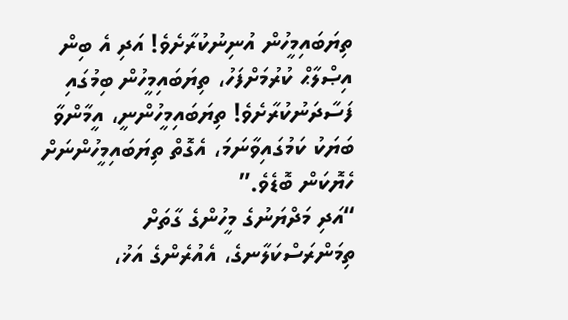ތިޔަބައިމީހުން އުނިނުކުރާށެވެ! އަދި އެ ބިން އިޞްލާޙް ކުރުމަށްފަހު، ތިޔަބައިމީހުން ބިމުގައި ފަސާދަނުކުރާށެވެ! ތިޔަބައިމީހުންނީ، އީމާންވާ ބަޔަކު ކަމުގައިވާނަމަ، އެގޮތް ތިޔަބައިމީހުންނަށް ހެޔޮކަން ބޮޑެވެ.”
“އަދި މަދްޔަނުގެ މީހުންގެ ގާތަށް ތިމަންރަސްކަލާނގެ، އެއުރެންގެ އަޚު،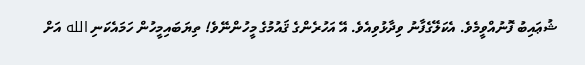ޝުޢައިބު ފޮނުއްވީމެވެ. އެކަލޭގެފާނު ވިދާޅުވިއެވެ. އޭ އަހުރެންގެ ޤައުމުގެ މީހުންނޭވެ! ތިޔަބައިމީހުން ހަމައެކަނި الله އަށް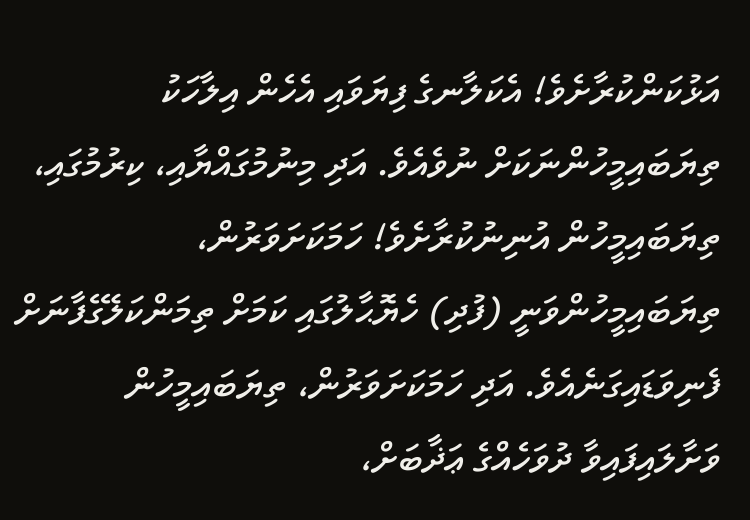އަޅުކަންކުރާށެވެ! އެކަލާނގެ ފިޔަވައި އެހެން އިލާހަކު ތިޔަބައިމީހުންނަކަށް ނުވެއެވެ. އަދި މިނުމުގައްޔާއި، ކިރުމުގައި، ތިޔަބައިމީހުން އުނިނުކުރާށެވެ! ހަމަކަށަވަރުން، ތިޔަބައިމީހުންވަނީ (ފުދި) ހެޔޮޙާލުގައި ކަމަށް ތިމަންކަލޭގެފާނަށް ފެނިވަޑައިގަނެއެވެ. އަދި ހަމަކަށަވަރުން، ތިޔަބައިމީހުން ވަށާލައިފައިވާ ދުވަހެއްގެ ޢަޛާބަށް،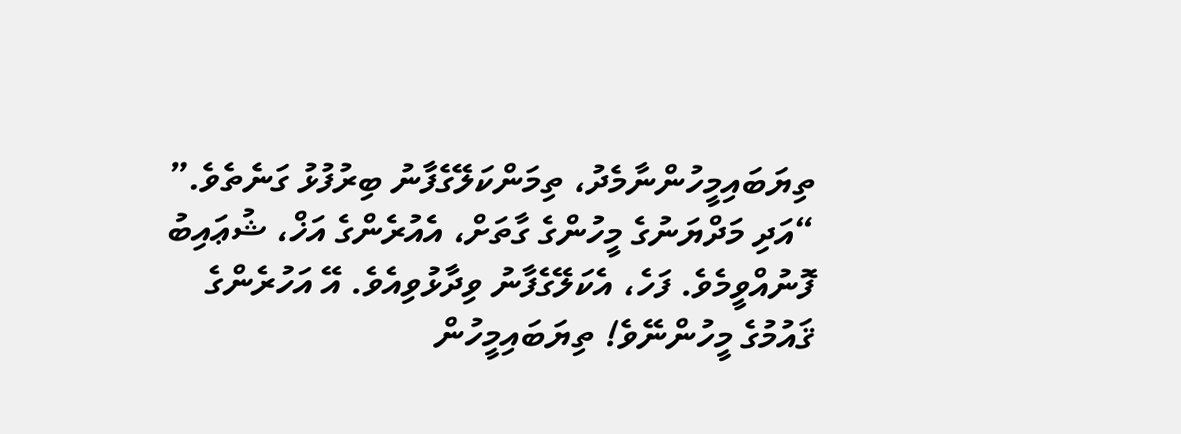ތިޔަބައިމީހުންނާމެދު، ތިމަންކަލޭގެފާނު ބިރުފުޅު ގަނެތެވެ.”
“އަދި މަދްޔަނުގެ މީހުންގެ ގާތަށް، އެއުރެންގެ އަޚް، ޝުޢައިބު ފޮނުއްވީމެވެ. ފަހެ، އެކަލޭގެފާނު ވިދާޅުވިއެވެ. އޭ އަހުރެންގެ ޤައުމުގެ މީހުންނޭވެ! ތިޔަބައިމީހުން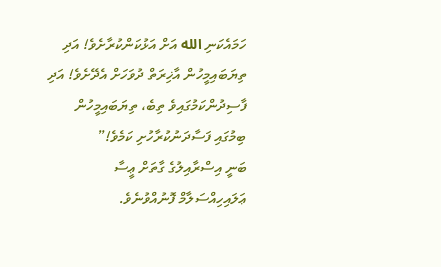ހަމައެކަނި الله އަށް އަޅުކަންކުރާށެވެ! އަދި ތިޔަބައިމީހުން އާޚިރަތް ދުވަހަށް އެދޭށެވެ! އަދި ފާސިދުންކަމުގައިވެ ތިބެ، ތިޔަބައިމީހުން ބިމުގައި ފަސާދަނުކުރާހުށި ކަމެވެ!”
ބަނީ އިސްރާއިލުގެ ގާތަށް ޢީސާ ޢަލައިހިއްސަލާމް ފޮނުއްވުނެވެ.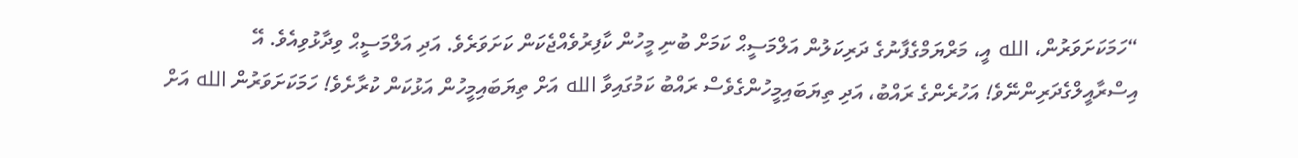“ހަމަކަށަވަރުން، الله އީ، މަރްޔަމްގެފާނުގެ ދަރިކަލުން އަލްމަސީޙް ކަމަށް ބުނި މީހުން ކާފިރުވެއްޖެކަން ކަށަވަރެވެ. އަދި އަލްމަސީޙް ވިދާޅުވިއެވެ. އޭ އިސްރާއީލްގެދަރިންނޭވެ! އަހުރެންގެ ރައްބު، އަދި ތިޔަބައިމީހުންގެވެސް ރައްބު ކަމުގައިވާ الله އަށް ތިޔަބައިމީހުން އަޅުކަން ކުރާށެވެ! ހަމަކަށަވަރުން الله އަށް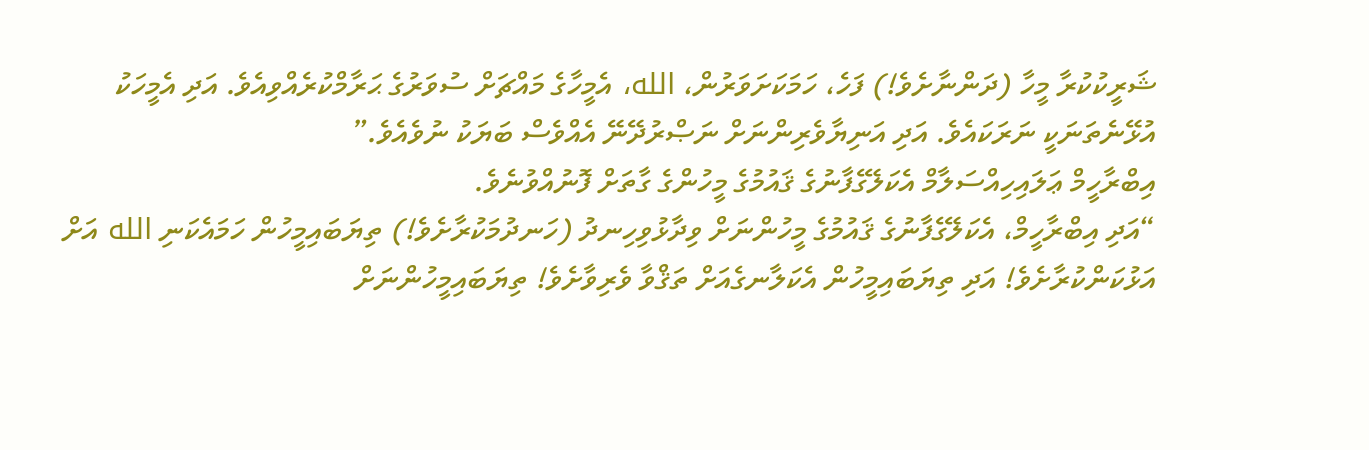ޝަރީކުކުރާ މީހާ (ދަންނާށެވެ!) ފަހެ، ހަމަކަށަވަރުން، الله، އެމީހާގެ މައްޗަށް ސުވަރުގެ ޙަރާމްކުރެއްވިއެވެ. އަދި އެމީހަކު އުޅޭނެތަނަކީ ނަރަކައެވެ. އަދި އަނިޔާވެރިންނަށް ނަޞްރުދޭނޭ އެއްވެސް ބަޔަކު ނުވެއެވެ.”
އިބްރާހީމް ޢަލައިހިއްސަލާމް އެކަލޭގެފާނުގެ ޤައުމުގެ މީހުންގެ ގާތަށް ފޮނުއްވުނެވެ.
“އަދި އިބްރާހީމް، އެކަލޭގެފާނުގެ ޤައުމުގެ މީހުންނަށް ވިދާޅުވިހިނދު (ހަނދުމަކުރާށެވެ!) ތިޔަބައިމީހުން ހަމައެކަނި الله އަށް އަޅުކަންކުރާށެވެ! އަދި ތިޔަބައިމީހުން އެކަލާނގެއަށް ތަޤްވާ ވެރިވާށެވެ! ތިޔަބައިމީހުންނަށް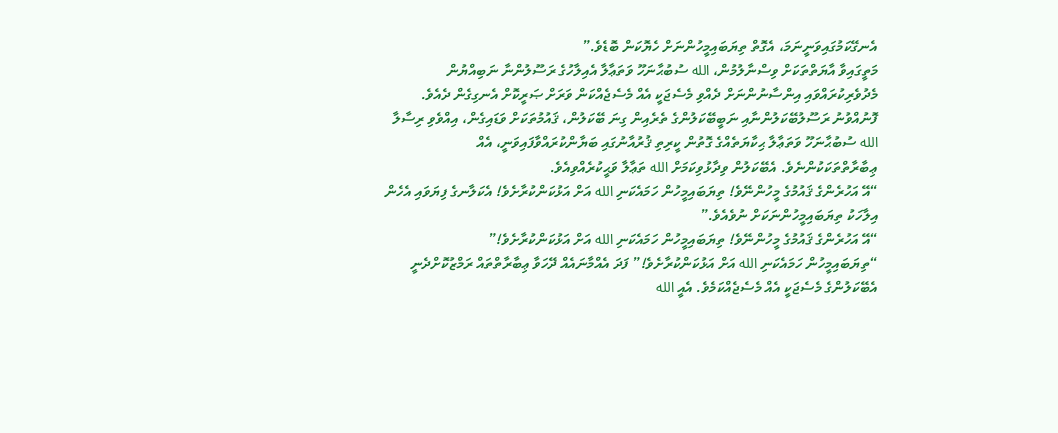އެނގޭކަމުގައިވަނީނަމަ، އެގޮތް ތިޔަބައިމީހުންނަށް ހެޔޮކަން ބޮޑެވެ.”
މަތީގައިވާ އާޔަތްތަކަށް ވިސްނާލުމުން، الله ސުބުޙާނަހޫ ވަތަޢާލާ އެއިލާހުގެ ރަސޫލުންނާ ނަބިއްޔުން މެދުވެރިކުރައްވައި އިންސާނުންނަށް ދެއްވި މެސެޖަކީ އެއް މެސެޖެއްކަން ވަރަށް ޞަރީކޮށް އެނގިގެން ދެއެވެ. ފޮނުއްވުނު ރަސޫލުބޭކަލުންނާއި ނަބީބޭކަލުންގެ ތެރެއިން ގިނަ ބޭކަލުން، ޤައުމުތަކަށް ވަޑައިގެން، އިއްވެވި ރިސާލާ الله ސުބުޙާނަހޫ ވަތަޢާލާ ޙިކާޔަތެއްގެ ގޮތުން ކީރިތި ޤުރުއާނުގައި ބަޔާންކުރައްވާފައިވަނީ، އެއް ޢިބާރާތްތަކަކުންނެވެ. އެބޭކަލުން ވިދާޅުވިކަމަށް الله ތަޢާލާ ވަޙީކުރެއްވިއެވެ.
“އޭ އަހުރެންގެ ޤައުމުގެ މީހުންނޭވެ! ތިޔަބައިމީހުން ހަމައެކަނި الله އަށް އަޅުކަންކުރާށެވެ! އެކަލާނގެ ފިޔަވައި އެހެން އިލާހަކު ތިޔަބައިމީހުންނަކަށް ނުވެއެވެ.”
“އޭ އަހުރެންގެ ޤައުމުގެ މީހުންނޭވެ! ތިޔަބައިމީހުން ހަމައެކަނި الله އަށް އަޅުކަންކުރާށެވެ!”
“ތިޔަބައިމީހުން ހަމައެކަނި الله އަށް އަޅުކަންކުރާށެވެ!” ފަދަ އެއްމާނައެއް ދޭހަވާ ޢިބާރާތްތައް ރަމްޒުކޮށްދެނީ އެބޭކަލުންގެ މެސެޖަކީ އެއް މެސެޖެއްކަމެވެ. އެއީ الله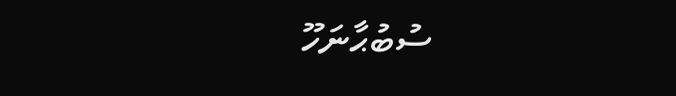ސުބުޙާނަހޫ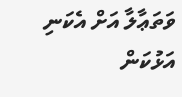ވަތަޢާލާ އަށް އެކަނި އަޅުކަން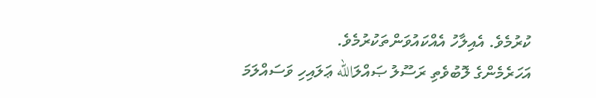ކުރުމެވެ. އެއިލާހު އެއްކައުވަންތަކުރުމެވެ.
އަހަރެމެންގެ ލޮބުވެތި ރަސޫލު ޞައްލަالله ޢަލައިހި ވަސައްލަމަ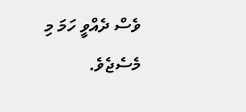ވެސް ދެއްވީ ހަމަ މި މެސެޖެވެ.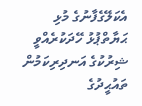އެކަލޭގެފާނުގެ މުޅި ޙަޔާތްޕުޅު ހޭދަކުރެއްވީ ޝިރުކުގެ އަނދިރިކަމުން ތައުޙީދުގެ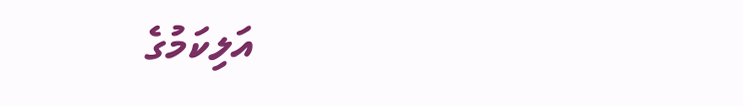އަލިކަމުގެ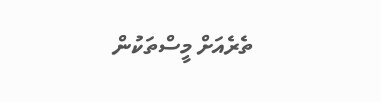ތެރެއަށް މީސްތަކުން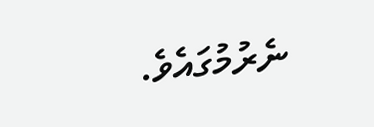ނެރުމުގައެވެ.